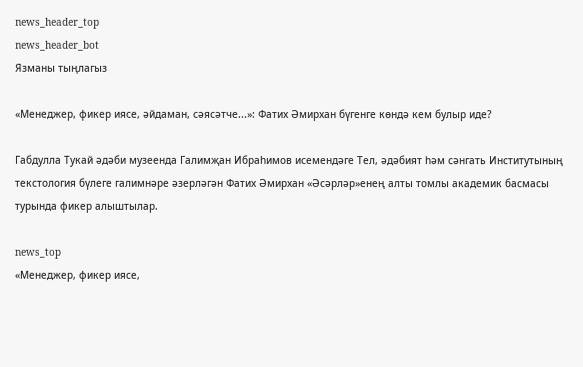news_header_top
news_header_bot
Язманы тыңлагыз

«Менеджер, фикер иясе, әйдаман, сәясәтче...»: Фатих Әмирхан бүгенге көндә кем булыр иде?

Габдулла Тукай әдәби музеенда Галимҗан Ибраһимов исемендәге Тел, әдәбият һәм сәнгать Институтының текстология бүлеге галимнәре әзерләгән Фатих Әмирхан «Әсәрләр»енең алты томлы академик басмасы турында фикер алыштылар.

news_top
«Менеджер, фикер иясе,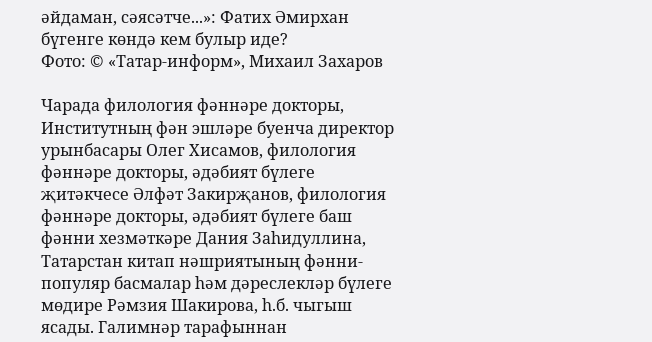әйдаман, сәясәтче...»: Фатих Әмирхан бүгенге көндә кем булыр иде?
Фото: © «Татар-информ», Михаил Захаров

Чарада филология фәннәре докторы, Институтның фән эшләре буенча директор урынбасары Олег Хисамов, филология фәннәре докторы, әдәбият бүлеге җитәкчесе Әлфәт Закирҗанов, филология фәннәре докторы, әдәбият бүлеге баш фәнни хезмәткәре Дания Заһидуллина, Татарстан китап нәшриятының фәнни-популяр басмалар һәм дәреслекләр бүлеге мөдире Рәмзия Шакирова, һ.б. чыгыш ясады. Галимнәр тарафыннан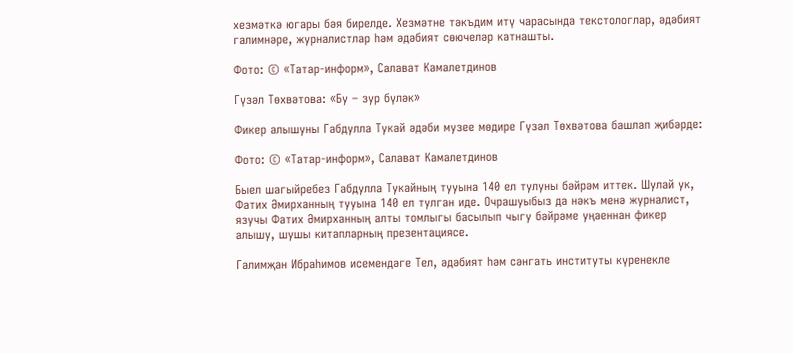хезмәткә югары бәя бирелде. Хезмәтне тәкъдим итү чарасында текстологлар, әдәбият галимнәре, журналистлар һәм әдәбият сөючеләр катнашты.

Фото: © «Татар-информ», Салават Камалетдинов

Гүзәл Төхвәтова: «Бу – зур бүләк»

Фикер алышуны Габдулла Тукай әдәби музее мөдире Гүзәл Төхвәтова башлап җибәрде:

Фото: © «Татар-информ», Салават Камалетдинов

Быел шагыйребез Габдулла Тукайның тууына 140 ел тулуны бәйрәм иттек. Шулай ук, Фатих Әмирханның тууына 140 ел тулган иде. Очрашуыбыз да нәкъ менә журналист, язучы Фатих Әмирханның алты томлыгы басылып чыгу бәйрәме уңаеннан фикер алышу, шушы китапларның презентациясе.

Галимҗан Ибраһимов исемендәге Тел, әдәбият һәм сәнгать институты күренекле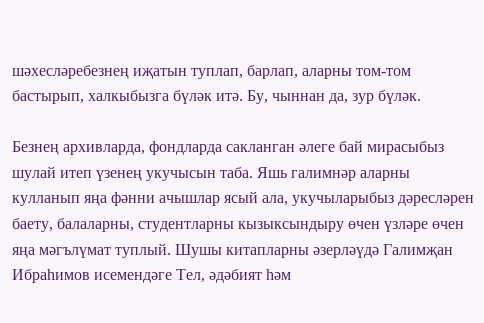шәхесләребезнең иҗатын туплап, барлап, аларны том-том бастырып, халкыбызга бүләк итә. Бу, чыннан да, зур бүләк.

Безнең архивларда, фондларда сакланган әлеге бай мирасыбыз шулай итеп үзенең укучысын таба. Яшь галимнәр аларны кулланып яңа фәнни ачышлар ясый ала, укучыларыбыз дәресләрен баету, балаларны, студентларны кызыксындыру өчен үзләре өчен яңа мәгълүмат туплый. Шушы китапларны әзерләүдә Галимҗан Ибраһимов исемендәге Тел, әдәбият һәм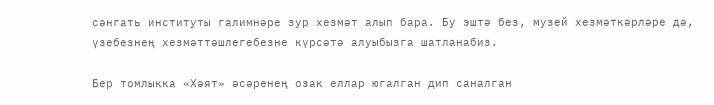сәнгать институты галимнәре зур хезмәт алып бара. Бу эштә без, музей хезмәткәрләре дә, үзебезнең хезмәттәшлегебезне күрсәтә алуыбызга шатланабиз.

Бер томлыкка «Хәят» әсәренең озак еллар югалган дип саналган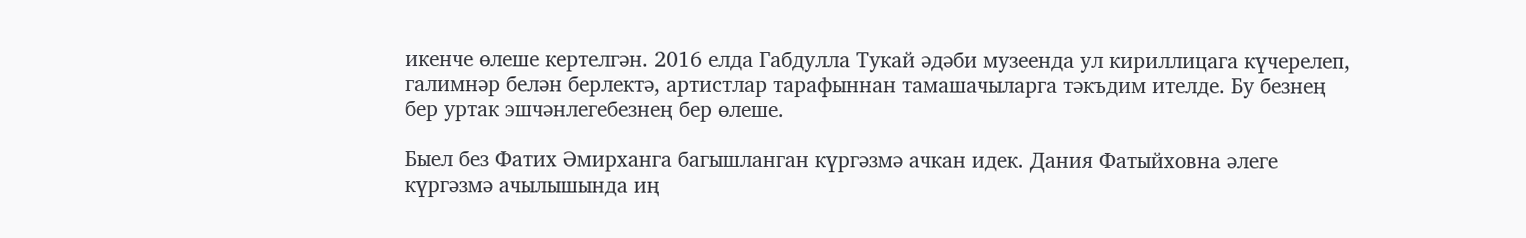икенче өлеше кертелгән. 2016 елда Габдулла Тукай әдәби музеенда ул кириллицага күчерелеп, галимнәр белән берлектә, артистлар тарафыннан тамашачыларга тәкъдим ителде. Бу безнең бер уртак эшчәнлегебезнең бер өлеше.

Быел без Фатих Әмирханга багышланган күргәзмә ачкан идек. Дания Фатыйховна әлеге күргәзмә ачылышында иң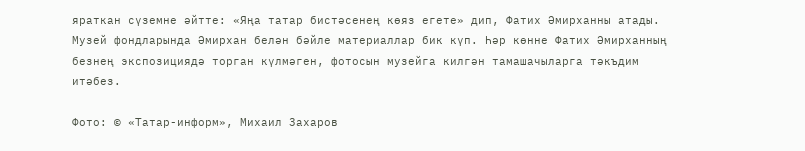яраткан сүземне әйтте: «Яңа татар бистәсенең көяз егете» дип, Фатих Әмирханны атады. Музей фондларында Әмирхан белән бәйле материаллар бик күп. Һәр көнне Фатих Әмирханның безнең экспозициядә торган күлмәген, фотосын музейга килгән тамашачыларга тәкъдим итәбез.

Фото: © «Татар-информ», Михаил Захаров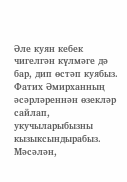Әле куян кебек чигелгән күлмәге дә бар, дип өстәп куябыз. Фатих Әмирханның әсәрләреннән өзекләр сайлап, укучыларыбызны кызыксындырабыз. Мәсәлән,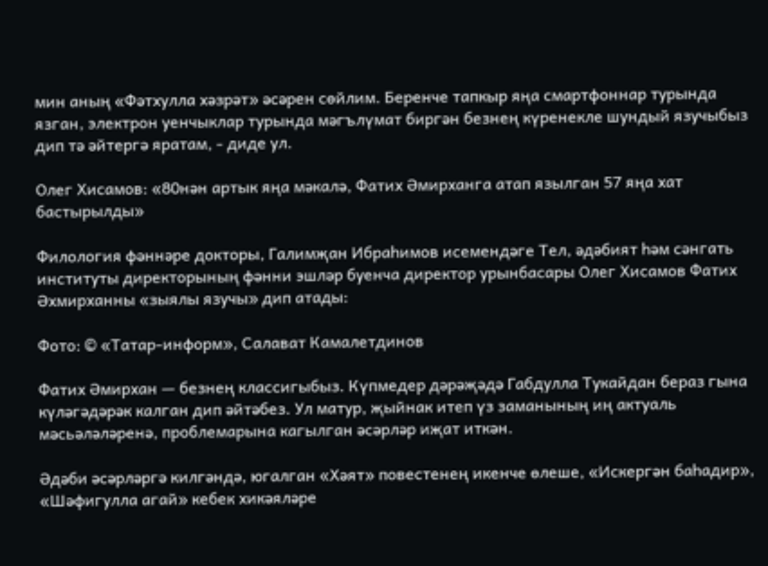мин аның «Фәтхулла хәзрәт» әсәрен сөйлим. Беренче тапкыр яңа смартфоннар турында язган, электрон уенчыклар турында мәгълүмат биргән безнең күренекле шундый язучыбыз дип тә әйтергә яратам, - диде ул.

Олег Хисамов: «80нән артык яңа мәкалә, Фатих Әмирханга атап язылган 57 яңа хат бастырылды»

Филология фәннәре докторы, Галимҗан Ибраһимов исемендәге Тел, әдәбият һәм сәнгать институты директорының фәнни эшләр буенча директор урынбасары Олег Хисамов Фатих Әхмирханны «зыялы язучы» дип атады:

Фото: © «Татар-информ», Салават Камалетдинов

Фатих Әмирхан — безнең классигыбыз. Күпмедер дәрәҗәдә Габдулла Тукайдан бераз гына күләгәдәрәк калган дип әйтәбез. Ул матур, җыйнак итеп үз заманының иң актуаль мәсьәләләренә, проблемарына кагылган әсәрләр иҗат иткән.

Әдәби әсәрләргә килгәндә, югалган «Хәят» повестенең икенче өлеше, «Искергән баһадир», «Шәфигулла агай» кебек хикәяләре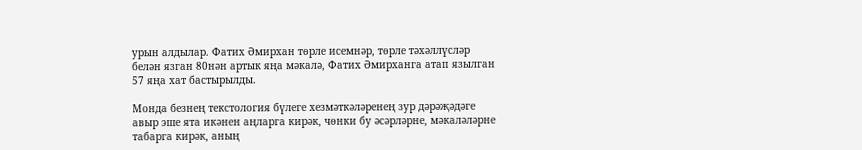урын алдылар. Фатих Әмирхан төрле исемнәр, төрле тәхәллүсләр белән язган 80нән артык яңа мәкалә, Фатих Әмирханга атап язылган 57 яңа хат бастырылды.

Монда безнең текстология бүлеге хезмәткәләренең зур дәрәҗәдәге авыр эше ята икәнен аңларга кирәк, чөнки бу әсәрләрне, мәкаләләрне табарга кирәк, аның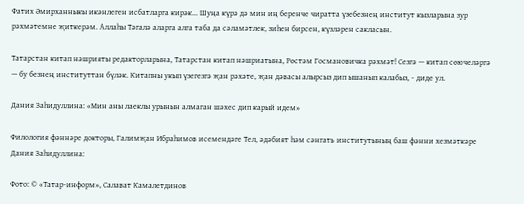Фатих Әмирханныкы икәнлеген исбатларга кирәк... Шуңа күрә дә мин иң беренче чиратта үзебезнең институт кызларына зур рәхмәтемне җиткерәм. Аллаһы Тәгалә аларга алга таба да сәламәтлек, зиһен бирсен, күзләрен сакласын.

Татарстан китап нәшрияты редакторларына, Татарстан китап нәшриатына, Рөстәм Госмановичка рәхмәт! Сезгә — китап сөючеләргә — бу безнең институттан бүләк. Китапны укып үзегезгә җан рәхәте, җан дәвасы алырсыз дип ышанып калабыз, - диде ул.

Дания Заһидуллина: «Мин аны лаеклы урынын алмаган шәхес дип карый идем»

Филология фәннәре докторы, Галимҗан Ибраһимов исемендәге Тел, әдәбият һәм сәнгать институтының баш фәнни хезмәткәре Дания Заһидуллина:

Фото: © «Татар-информ», Салават Камалетдинов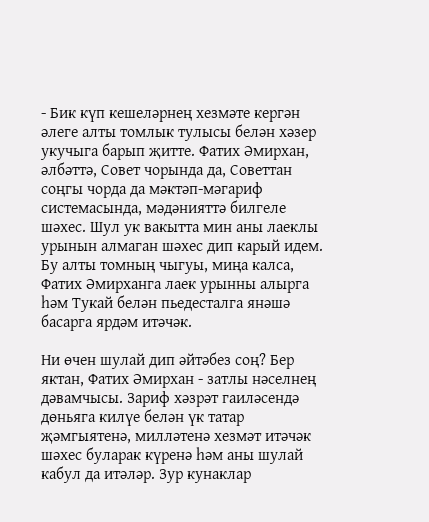- Бик күп кешеләрнең хезмәте кергән әлеге алты томлык тулысы белән хәзер укучыга барып җитте. Фатих Әмирхан, әлбәттә, Совет чорында да, Советтан соңгы чорда да мәктәп-мәгариф системасында, мәдәнияттә билгеле шәхес. Шул ук вакытта мин аны лаеклы урынын алмаган шәхес дип карый идем. Бу алты томның чыгуы, миңа калса, Фатих Әмирханга лаек урынны алырга һәм Тукай белән пьедесталга янәшә басарга ярдәм итәчәк.

Ни өчен шулай дип әйтәбез соң? Бер яктан, Фатих Әмирхан - затлы нәселнең дәвамчысы. Зариф хәзрәт гаиләсендә дөньяга килүе белән үк татар җәмгыятенә, милләтенә хезмәт итәчәк шәхес буларак күренә һәм аны шулай кабул да итәләр. Зур кунаклар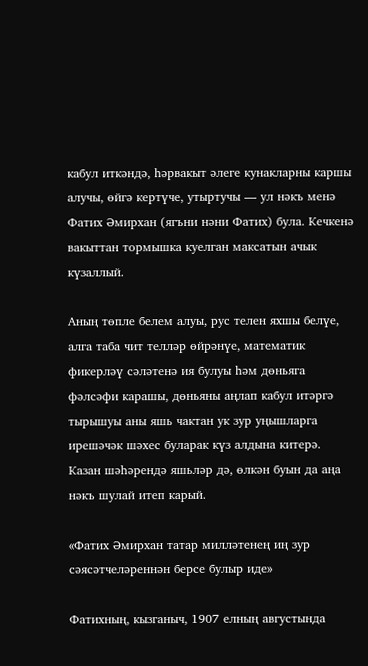кабул иткәндә, һәрвакыт әлеге кунакларны каршы алучы, өйгә кертүче, утыртучы — ул нәкъ менә Фатих Әмирхан (ягъни нәни Фатих) була. Кечкенә вакыттан тормышка куелган максатын ачык күзаллый.

Аның төпле белем алуы, рус телен яхшы белүе, алга таба чит телләр өйрәнүе, математик фикерләү сәләтенә ия булуы һәм дөньяга фәлсәфи карашы, дөньяны аңлап кабул итәргә тырышуы аны яшь чактан ук зур уңышларга ирешәчәк шәхес буларак күз алдына китерә. Казан шәһәрендә яшьләр дә, өлкән буын да аңа нәкъ шулай итеп карый.

«Фатих Әмирхан татар милләтенең иң зур сәясәтчеләреннән берсе булыр иде»

Фатихның, кызганыч, 1907 елның августында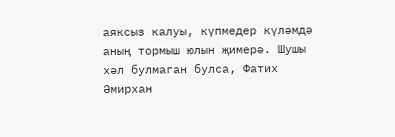аяксыз калуы, күпмедер күләмдә аның тормыш юлын җимерә. Шушы хәл булмаган булса, Фатих Әмирхан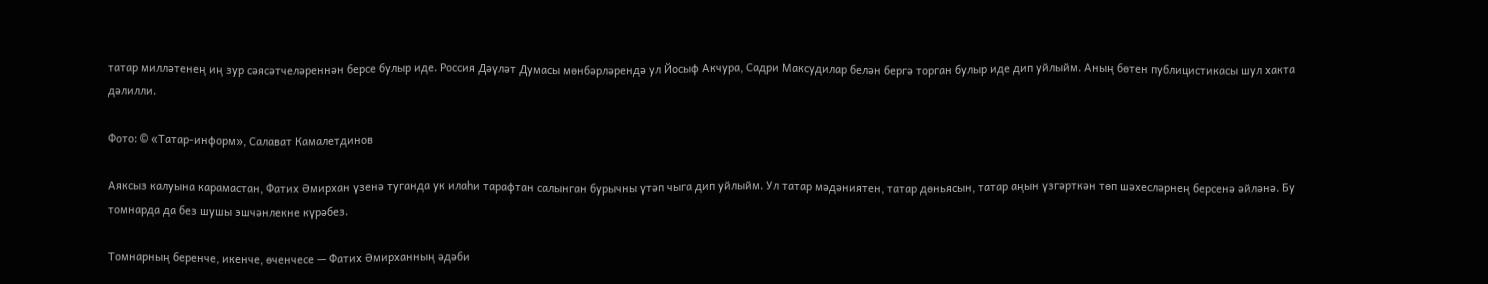татар милләтенең иң зур сәясәтчеләреннән берсе булыр иде. Россия Дәүләт Думасы мөнбәрләрендә ул Йосыф Акчура, Садри Максудилар белән бергә торган булыр иде дип уйлыйм. Аның бөтен публицистикасы шул хакта дәлилли.

Фото: © «Татар-информ», Салават Камалетдинов

Аяксыз калуына карамастан, Фатих Әмирхан үзенә туганда ук илаһи тарафтан салынган бурычны үтәп чыга дип уйлыйм. Ул татар мәдәниятен, татар дөньясын, татар аңын үзгәрткән төп шәхесләрнең берсенә әйләнә. Бу томнарда да без шушы эшчәнлекне күрәбез.

Томнарның беренче, икенче, өченчесе — Фатих Әмирханның әдәби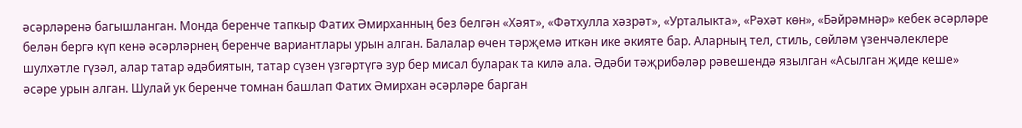әсәрләренә багышланган. Монда беренче тапкыр Фатих Әмирханның без белгән «Хәят», «Фәтхулла хәзрәт», «Урталыкта», «Рәхәт көн», «Бәйрәмнәр» кебек әсәрләре белән бергә күп кенә әсәрләрнең беренче вариантлары урын алган. Балалар өчен тәрҗемә иткән ике әкияте бар. Аларның тел, стиль, сөйләм үзенчәлеклере шулхәтле гүзәл, алар татар әдәбиятын, татар сүзен үзгәртүгә зур бер мисал буларак та килә ала. Әдәби тәҗрибәләр рәвешендә язылган «Асылган җиде кеше» әсәре урын алган. Шулай ук беренче томнан башлап Фатих Әмирхан әсәрләре барган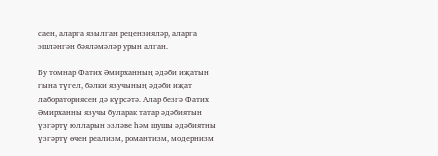саен, аларга язылган рецензияләр, аларга эшләнгән бәяләмәләр урын алган.

Бу томнар Фатих Әмирханның әдәби иҗатын гына түгел, бәлки язучының әдәби иҗат лабораториясен дә күрсәтә. Алар безгә Фатих Әмирханны язучы буларак татар әдәбиятын үзгәртү юлларын эзләве һәм шушы әдәбиятны үзгәртү өчен реализм, романтизм, модернизм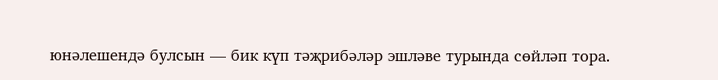юнәлешендә булсын — бик күп тәҗрибәләр эшләве турында сөйләп тора.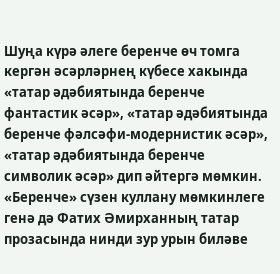Шуңа күрә әлеге беренче өч томга кергән әсәрләрнең күбесе хакында «татар әдәбиятында беренче фантастик әсәр», «татар әдәбиятында беренче фәлсәфи-модернистик әсәр», «татар әдәбиятында беренче символик әсәр» дип әйтергә мөмкин. «Беренче» сүзен куллану мөмкинлеге генә дә Фатих Әмирханның татар прозасында нинди зур урын биләве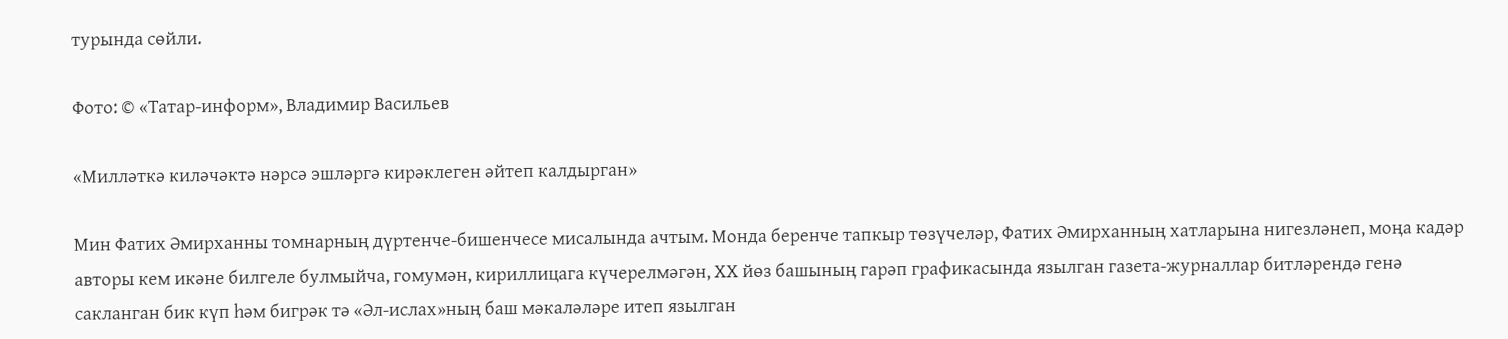турында сөйли.

Фото: © «Татар-информ», Владимир Васильев

«Милләткә киләчәктә нәрсә эшләргә кирәклеген әйтеп калдырган»

Мин Фатих Әмирханны томнарның дүртенче-бишенчесе мисалында ачтым. Монда беренче тапкыр төзүчеләр, Фатих Әмирханның хатларына нигезләнеп, моңа кадәр авторы кем икәне билгеле булмыйча, гомумән, кириллицага күчерелмәгән, ХХ йөз башының гарәп графикасында язылган газета-журналлар битләрендә генә сакланган бик күп һәм бигрәк тә «Әл-ислах»ның баш мәкаләләре итеп язылган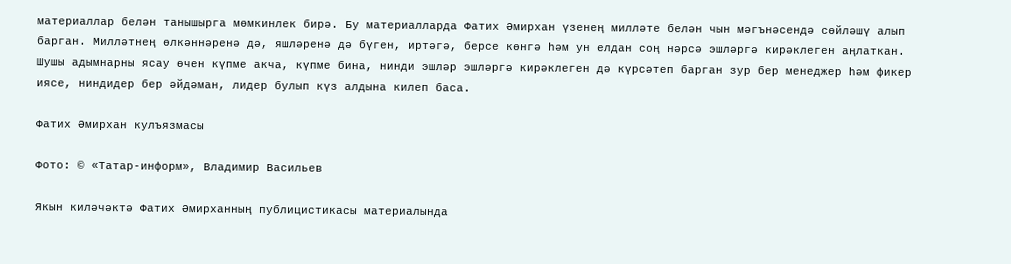материаллар белән танышырга мөмкинлек бирә. Бу материалларда Фатих Әмирхан үзенең милләте белән чын мәгънәсендә сөйләшү алып барган. Милләтнең өлкәннәренә дә, яшләренә дә бүген, иртәгә, берсе көнгә һәм ун елдан соң нәрсә эшләргә кирәклеген аңлаткан. Шушы адымнарны ясау өчен күпме акча, күпме бина, нинди эшләр эшләргә кирәклеген дә күрсәтеп барган зур бер менеджер һәм фикер иясе, ниндидер бер әйдәман, лидер булып күз алдына килеп баса.

Фатих Әмирхан кулъязмасы

Фото: © «Татар-информ», Владимир Васильев

Якын киләчәктә Фатих Әмирханның публицистикасы материалында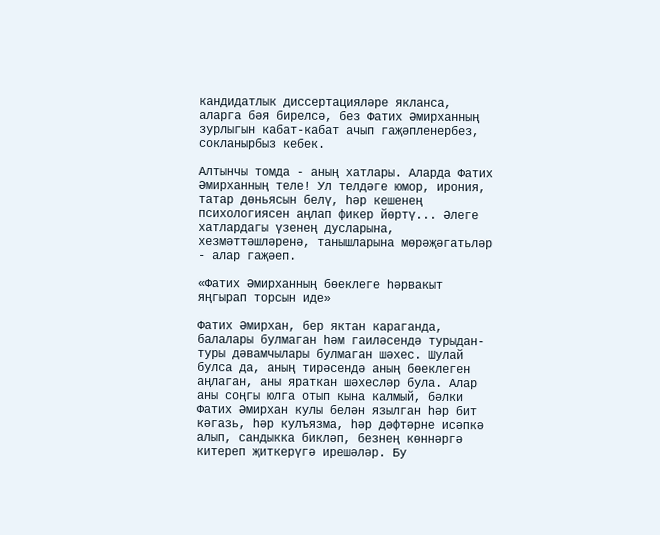кандидатлык диссертацияләре якланса, аларга бәя бирелсә, без Фатих Әмирханның зурлыгын кабат-кабат ачып гаҗәпленербез, сокланырбыз кебек.

Алтынчы томда - аның хатлары. Аларда Фатих Әмирханның теле! Ул телдәге юмор, ирония, татар дөньясын белү, һәр кешенең психологиясен аңлап фикер йөртү... Әлеге хатлардагы үзенең дусларына, хезмәттәшләренә, танышларына мөрәҗәгатьләр - алар гаҗәеп.

«Фатих Әмирханның бөеклеге һәрвакыт яңгырап торсын иде»

Фатих Әмирхан, бер яктан караганда, балалары булмаган һәм гаиләсендә турыдан-туры дәвамчылары булмаган шәхес. Шулай булса да, аның тирәсендә аның бөеклеген аңлаган, аны яраткан шәхесләр була. Алар аны соңгы юлга отып кына калмый, бәлки Фатих Әмирхан кулы белән язылган һәр бит кәгазь, һәр кулъязма, һәр дәфтәрне исәпкә алып, сандыкка бикләп, безнең көннәргә китереп җиткерүгә ирешәләр. Бу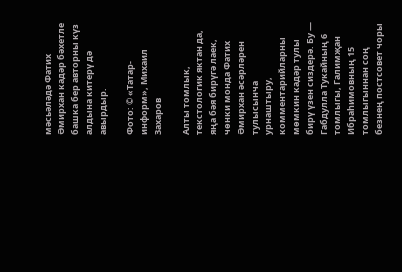мәсьәләдә Фатих Әмирхан кадәр бәхетле башка бер авторны күз алдына китерү дә авырдыр.

Фото: © «Татар-информ», Михаил Захаров

Алты томлык, текстологик яктан да, яңа бәя бирүгә лаек, чөнки монда Фатих Әмирхан әсәрләрен тулысынча урнаштыру, комментарийларны мөмкин кадәр тулы бирү үзен сиздерә. Бу — Габдулла Тукайның 6 томлыгы, Галимҗан Ибраһимовның 15 томлыгыннан соң безнең постсовет чоры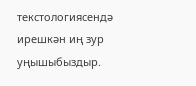текстологиясендә ирешкән иң зур уңышыбыздыр.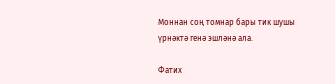Моннан соң томнар бары тик шушы үрнәктә генә эшләнә ала.

Фатих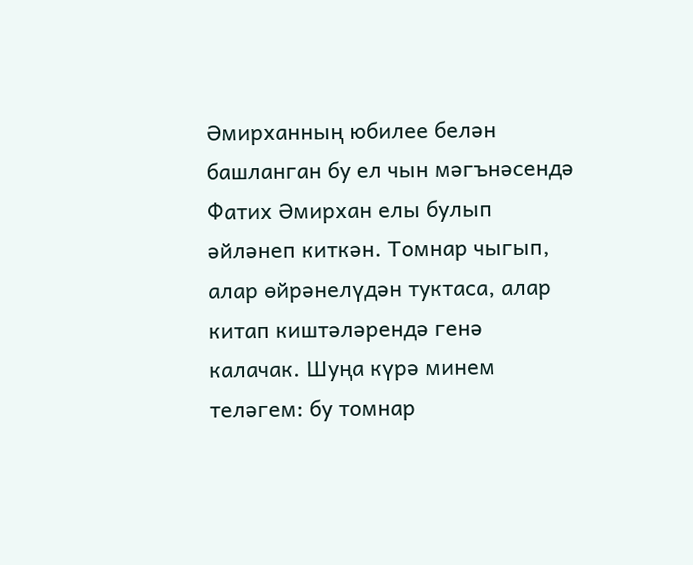Әмирханның юбилее белән башланган бу ел чын мәгънәсендә Фатих Әмирхан елы булып әйләнеп киткән. Томнар чыгып, алар өйрәнелүдән туктаса, алар китап киштәләрендә генә калачак. Шуңа күрә минем теләгем: бу томнар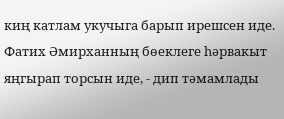киң катлам укучыга барып ирешсен иде. Фатих Әмирханның бөеклеге һәрвакыт яңгырап торсын иде, - дип тәмамлады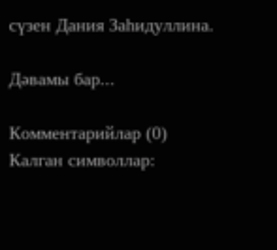сүзен Дания Заһидуллина.

Дәвамы бар...

Комментарийлар (0)
Калган символлар: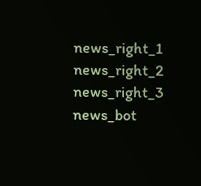news_right_1
news_right_2
news_right_3
news_bot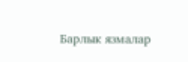Барлык язмалар